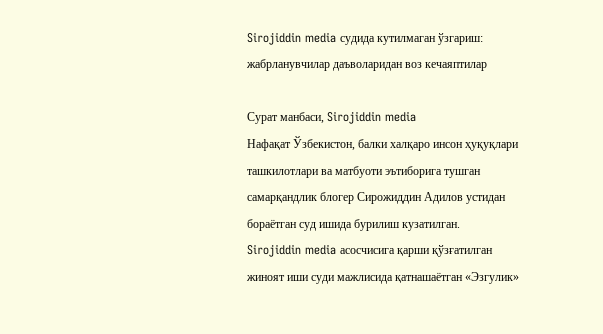Sirojiddin media судида кутилмаган ўзгариш: жабрланувчилар даъволаридан воз кечаяптилар

Сурат манбаси, Sirojiddin media
Нафақат Ўзбекистон, балки халқаро инсон ҳуқуқлари ташкилотлари ва матбуоти эътиборига тушган самарқандлик блогер Сирожиддин Адилов устидан бораётган суд ишида бурилиш кузатилган.
Sirojiddin media асосчисига қарши қўзғатилган жиноят иши суди мажлисида қатнашаётган «Эзгулик»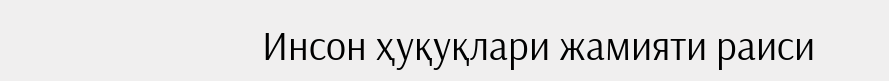Инсон ҳуқуқлари жамияти раиси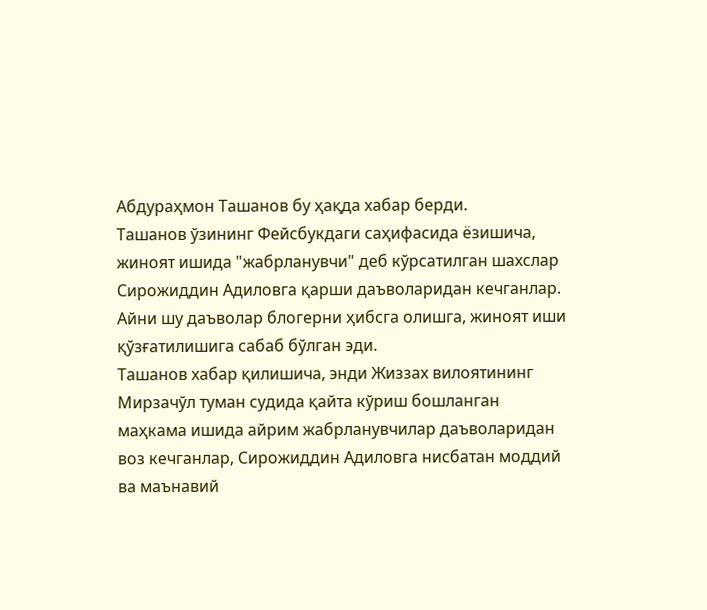Абдураҳмон Ташанов бу ҳақда хабар берди.
Ташанов ўзининг Фейсбукдаги саҳифасида ёзишича, жиноят ишида "жабрланувчи" деб кўрсатилган шахслар Сирожиддин Адиловга қарши даъволаридан кечганлар.
Айни шу даъволар блогерни ҳибсга олишга, жиноят иши қўзғатилишига сабаб бўлган эди.
Ташанов хабар қилишича, энди Жиззах вилоятининг Мирзачўл туман судида қайта кўриш бошланган маҳкама ишида айрим жабрланувчилар даъволаридан воз кечганлар, Сирожиддин Адиловга нисбатан моддий ва маънавий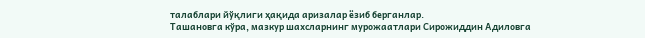талаблари йўқлиги ҳақида аризалар ёзиб берганлар.
Ташановга кўра, мазкур шахсларнинг мурожаатлари Сирожиддин Адиловга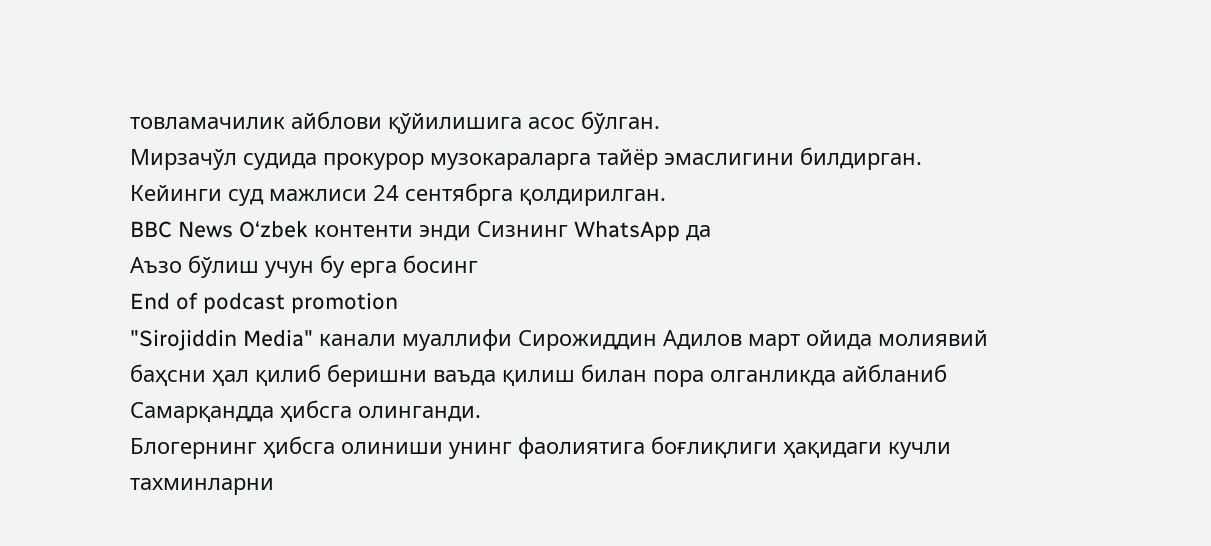товламачилик айблови қўйилишига асос бўлган.
Мирзачўл судида прокурор музокараларга тайёр эмаслигини билдирган.
Кейинги суд мажлиси 24 сентябрга қолдирилган.
BBC News O‘zbek контенти энди Сизнинг WhatsApp да
Аъзо бўлиш учун бу ерга босинг
End of podcast promotion
"Sirojiddin Media" канали муаллифи Сирожиддин Адилов март ойида молиявий баҳсни ҳал қилиб беришни ваъда қилиш билан пора олганликда айбланиб Самарқандда ҳибсга олинганди.
Блогернинг ҳибсга олиниши унинг фаолиятига боғлиқлиги ҳақидаги кучли тахминларни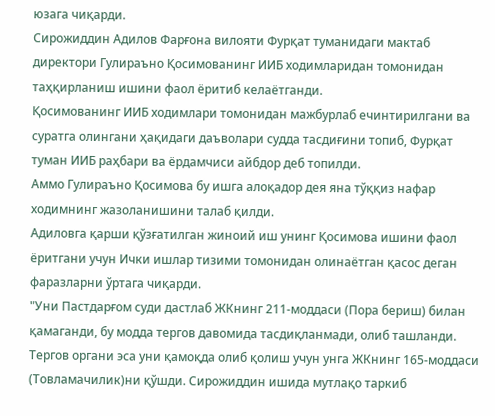юзага чиқарди.
Сирожиддин Адилов Фарғона вилояти Фурқат туманидаги мактаб директори Гулираъно Қосимованинг ИИБ ходимларидан томонидан таҳқирланиш ишини фаол ёритиб келаётганди.
Қосимованинг ИИБ ходимлари томонидан мажбурлаб ечинтирилгани ва суратга олингани ҳақидаги даъволари судда тасдиғини топиб, Фурқат туман ИИБ раҳбари ва ёрдамчиси айбдор деб топилди.
Аммо Гулираъно Қосимова бу ишга алоқадор дея яна тўққиз нафар ходимнинг жазоланишини талаб қилди.
Адиловга қарши қўзғатилган жиноий иш унинг Қосимова ишини фаол ёритгани учун Ички ишлар тизими томонидан олинаётган қасос деган фаразларни ўртага чиқарди.
"Уни Пастдарғом суди дастлаб ЖКнинг 211-моддаси (Пора бериш) билан қамаганди, бу модда тергов давомида тасдиқланмади, олиб ташланди. Тергов органи эса уни қамоқда олиб қолиш учун унга ЖКнинг 165-моддаси (Товламачилик)ни қўшди. Сирожиддин ишида мутлақо таркиб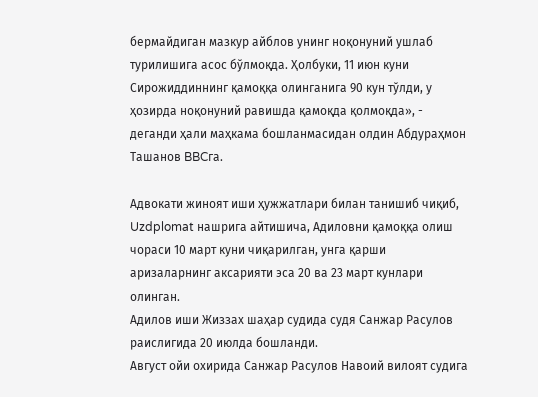бермайдиган мазкур айблов унинг ноқонуний ушлаб турилишига асос бўлмоқда. Ҳолбуки, 11 июн куни Сирожиддиннинг қамоққа олинганига 90 кун тўлди, у ҳозирда ноқонуний равишда қамоқда қолмоқда», - деганди ҳали маҳкама бошланмасидан олдин Абдураҳмон Ташанов BBCга.

Адвокати жиноят иши ҳужжатлари билан танишиб чиқиб, Uzdplomat нашрига айтишича, Адиловни қамоққа олиш чораси 10 март куни чиқарилган, унга қарши аризаларнинг аксарияти эса 20 ва 23 март кунлари олинган.
Адилов иши Жиззах шаҳар судида судя Санжар Расулов раислигида 20 июлда бошланди.
Август ойи охирида Санжар Расулов Навоий вилоят судига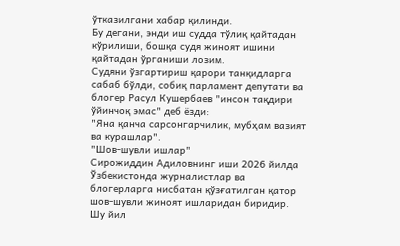ўтказилгани хабар қилинди.
Бу дегани, энди иш судда тўлиқ қайтадан кўрилиши, бошқа судя жиноят ишини қайтадан ўрганиши лозим.
Судяни ўзгартириш қарори танқидларга сабаб бўлди, собиқ парламент депутати ва блогер Расул Кушербаев "инсон тақдири ўйинчоқ эмас" деб ёзди:
"Яна қанча сарсонгарчилик, мубҳам вазият ва курашлар".
"Шов-шувли ишлар"
Сирожиддин Адиловнинг иши 2026 йилда Ўзбекистонда журналистлар ва блогерларга нисбатан қўзғатилган қатор шов-шувли жиноят ишларидан биридир.
Шу йил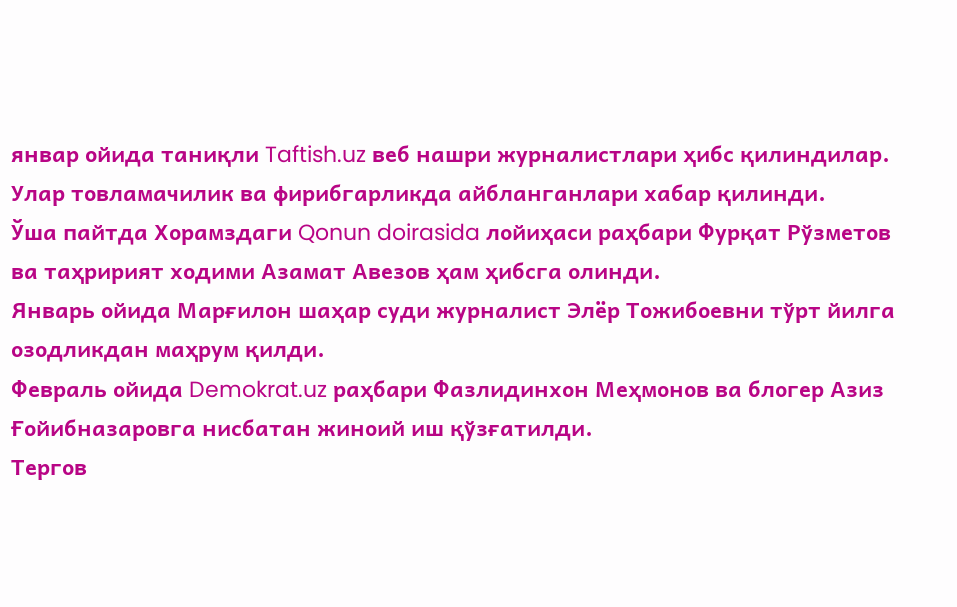январ ойида таниқли Taftish.uz веб нашри журналистлари ҳибс қилиндилар.
Улар товламачилик ва фирибгарликда айбланганлари хабар қилинди.
Ўша пайтда Хорамздаги Qonun doirasida лойиҳаси раҳбари Фурқат Рўзметов ва таҳририят ходими Азамат Авезов ҳам ҳибсга олинди.
Январь ойида Марғилон шаҳар суди журналист Элёр Тожибоевни тўрт йилга озодликдан маҳрум қилди.
Февраль ойида Demokrat.uz раҳбари Фазлидинхон Меҳмонов ва блогер Азиз Ғойибназаровга нисбатан жиноий иш қўзғатилди.
Тергов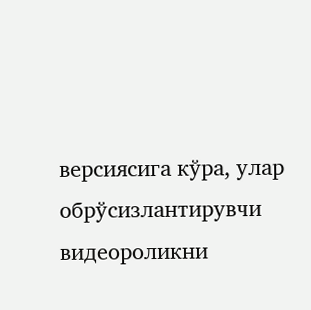версиясига кўра, улар обрўсизлантирувчи видеороликни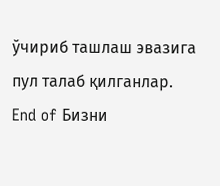ўчириб ташлаш эвазига пул талаб қилганлар.
End of Бизни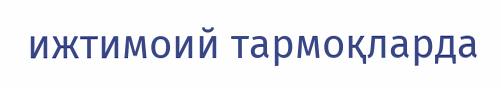ижтимоий тармоқларда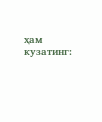ҳам кузатинг: